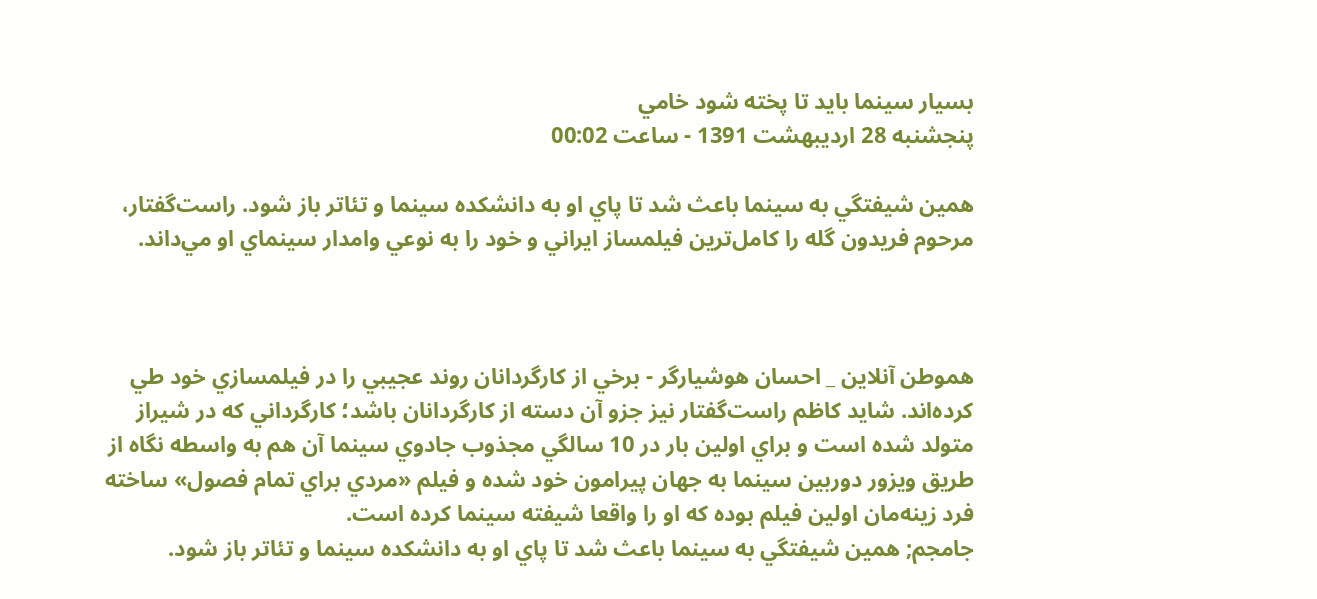بسيار سينما بايد تا پخته شود خامي
پنجشنبه 28 ارديبهشت 1391 - ساعت 00:02

همين شيفتگي به سينما باعث شد تا پاي او به دانشكده سينما و تئاتر باز شود. راست‌گفتار، مرحوم فريدون گله را كامل‌ترين فيلمساز ايراني و خود را به نوعي وامدار سينماي او مي‌داند.



هموطن آنلاین _ احسان هوشيارگر - برخي از كارگردانان روند عجيبي را در فيلمسازي خود طي كرده‌اند. شايد كاظم راست‌گفتار نيز جزو آن دسته از كارگردانان باشد؛ كارگرداني كه در شيراز متولد شده است و براي اولين بار در 10 سالگي مجذوب جادوي سينما آن هم به واسطه نگاه از طريق ويزور دوربين سينما به جهان پيرامون خود شده و فيلم «مردي براي تمام فصول» ساخته فرد زينه‌مان اولين فيلم بوده كه او را واقعا شيفته سينما كرده است.
جامجم; همين شيفتگي به سينما باعث شد تا پاي او به دانشكده سينما و تئاتر باز شود.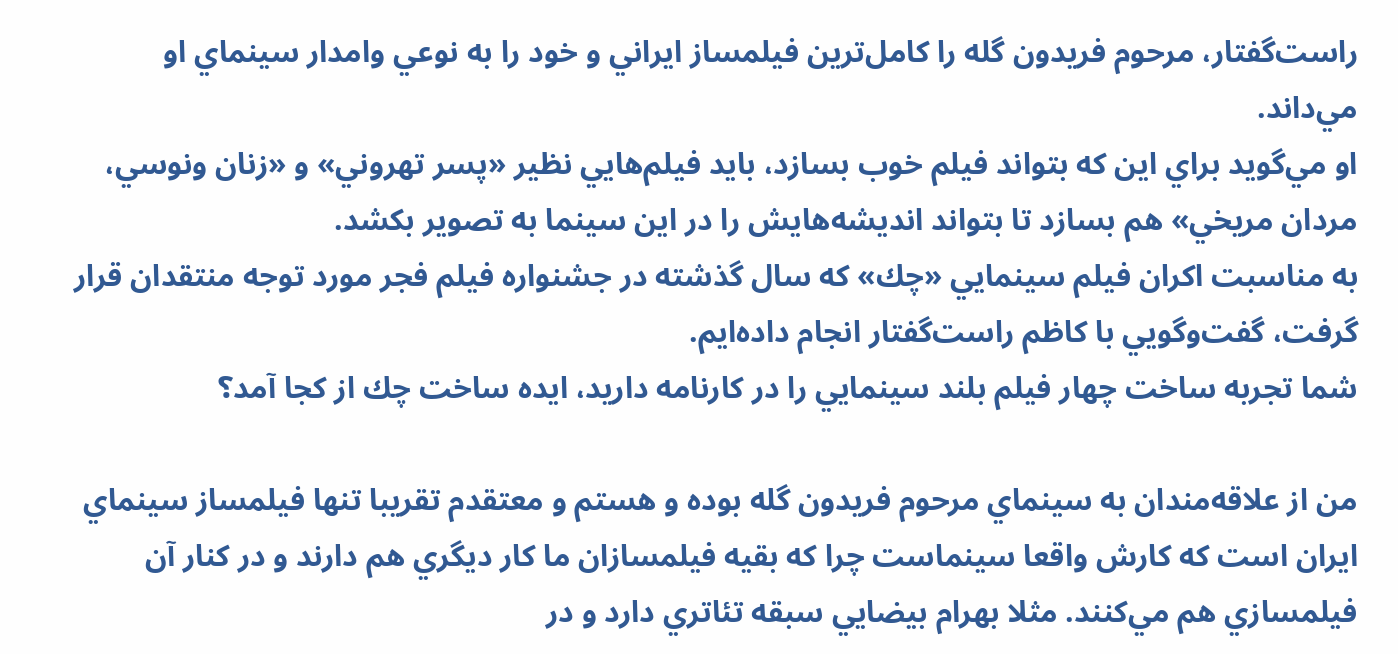راست‌گفتار، مرحوم فريدون گله را كامل‌ترين فيلمساز ايراني و خود را به نوعي وامدار سينماي او مي‌داند.
او مي‌گويد براي اين كه بتواند فيلم خوب بسازد، بايد فيلم‌هايي نظير «پسر تهروني» و «زنان ونوسي، مردان مريخي» هم بسازد تا بتواند انديشه‌هايش را در اين سينما به تصوير بكشد.
به مناسبت اكران فيلم سينمايي «چك» كه سال گذشته در جشنواره فيلم فجر مورد توجه منتقدان قرار گرفت، گفت‌وگويي با كاظم راست‌گفتار انجام داده‌ايم.
شما تجربه ساخت چهار فيلم بلند سينمايي را در كارنامه داريد، ايده ساخت چك از كجا آمد؟

من از علاقه‌مندان به سينماي مرحوم فريدون گله بوده و هستم و معتقدم تقريبا تنها فيلمساز سينماي ايران است كه كارش واقعا سينماست چرا كه بقيه فيلمسازان ما کار ديگري هم دارند و در كنار آن فيلمسازي هم مي‌كنند. مثلا بهرام بيضايي سبقه تئاتري دارد و در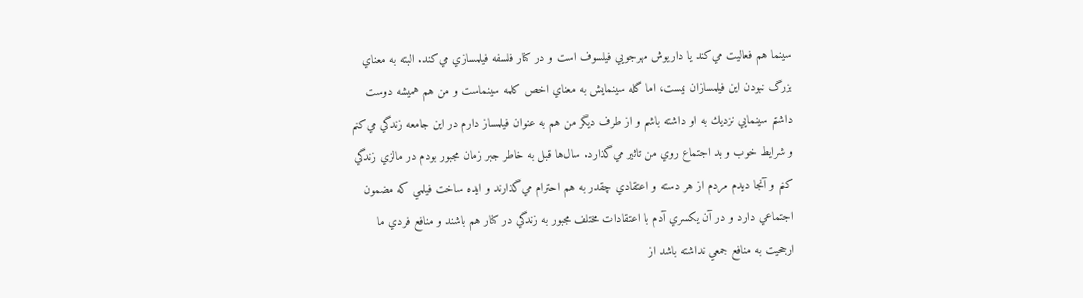سينما هم فعاليت مي‌كند يا داريوش مهرجويي فيلسوف است و در كنار فلسفه فيلمسازي مي‌كند. البته به معناي بزرگ نبودن اين فيلمسازان نيست، اما گله سينمايش به معناي اخص كلمه سينماست و من هم هميشه دوست داشتم سينمايي نزديك به او داشته باشم و از طرف ديگر من هم به عنوان فيلمساز دارم در اين جامعه زندگي مي‌كنم و شرايط خوب و بد اجتماع روي من تاثير مي‌گذارد. سال‌ها قبل به خاطر جبر زمان مجبور بودم در مالزي زندگي كنم و آنجا ديدم مردم از هر دسته و اعتقادي چقدر به هم احترام مي‌گذارند و ايده ساخت فيلمي كه مضمون اجتماعي دارد و در آن يكسري آدم با اعتقادات مختلف مجبور به زندگي در كنار هم باشند و منافع فردي ما ارجحيت به منافع جمعي نداشته باشد از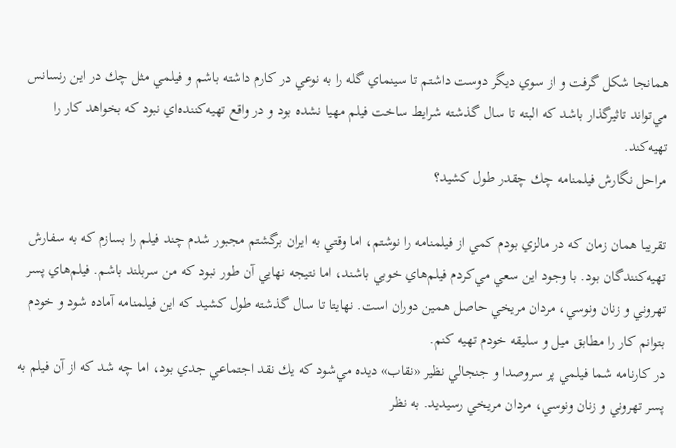همانجا شكل گرفت و از سوي ديگر دوست داشتم تا سينماي گله را به نوعي در كارم داشته باشم و فيلمي مثل چك در اين رنسانس مي‌تواند تاثيرگذار باشد كه البته تا سال گذشته شرايط ساخت فيلم مهيا نشده بود و در واقع تهيه‌كننده‌اي نبود كه بخواهد كار را تهيه‌كند.
مراحل نگارش فيلمنامه چك چقدر طول كشيد؟

تقريبا همان زمان كه در مالزي بودم كمي از فيلمنامه را نوشتم، اما وقتي به ايران برگشتم مجبور شدم چند فيلم را بسازم كه به سفارش تهيه‌كنندگان بود. با وجود اين سعي مي‌كردم فيلم‌هاي خوبي باشند، اما نتيجه نهايي آن طور نبود كه من سربلند باشم. فيلم‌هاي پسر تهروني و زنان ونوسي، مردان مريخي حاصل همين دوران است. نهايتا تا سال گذشته طول كشيد كه اين فيلمنامه آماده شود و خودم بتوانم كار را مطابق ميل و سليقه خودم تهيه كنم.
در كارنامه شما فيلمي پر سروصدا و جنجالي نظير «نقاب» ديده مي‌شود كه يك نقد اجتماعي جدي بود، اما چه شد كه از آن فيلم به پسر تهروني و زنان ونوسي، مردان مريخي رسيديد. به نظر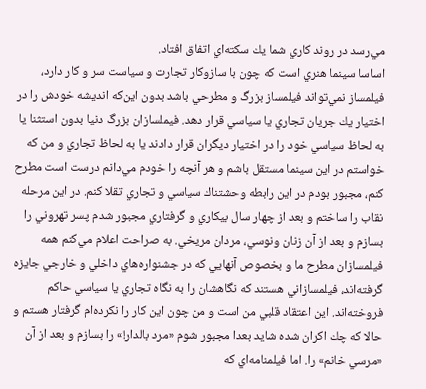مي‌رسد در روند كاري شما يك سكته‌اي اتفاق افتاد.
اساسا سينما هنري است كه چون با سازوكار تجارت و سياست سر و كار دارد، فيلمساز نمي‌تواند فيلمساز بزرگ و مطرحي باشد بدون اين‌كه انديشه خودش را در اختيار يك جريان تجاري يا سياسي قرار دهد. فيملسازان بزرگ دنيا بدون استثنا يا به لحاظ سياسي خود را در اختيار ديگران قرار دادند يا به لحاظ تجاري و من كه خواستم در اين سينما مستقل باشم و هر آنچه را خودم مي‌دانم درست است مطرح كنم، مجبور بودم در اين رابطه وحشتناك سياسي و تجاري تقلا كنم. در اين مرحله نقاب را ساختم و بعد از چهار سال بيكاري و گرفتاري مجبور ‌شدم پسر تهروني را بسازم و بعد از آن زنان ونوسي، مردان مريخي. به صراحت اعلام مي‌كنم همه فيلمسازان مطرح ما و بخصوص آنهايي كه در جشنواره‌هاي داخلي و خارجي جايزه گرفته‌اند، فيلمسازاني هستند كه نگاهشان را به نگاه تجاري يا سياسي حاكم فروخته‌اند. اين اعتقاد قلبي من است و من چون اين كار را نكرده‌ام گرفتار هستم و حالا كه چك اكران شده شايد بعدا مجبور شوم «مرد بالدار!» را بسازم و بعد از آن «مرسي خانم» را. اما فيلمنامه‌اي كه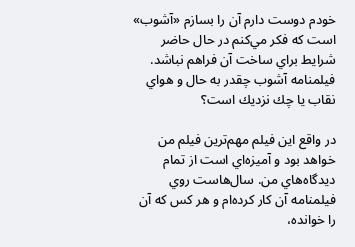خودم دوست دارم آن را بسازم «آشوب» است كه فكر مي‌كنم در حال حاضر شرايط براي ساخت آن فراهم نباشد.
فيلمنامه آشوب چقدر به حال و هواي نقاب يا چك نزديك است؟

در واقع اين فيلم مهم‌ترين فيلم من خواهد بود و آميزه‌اي است از تمام ديدگاه‌هاي من. سال‌هاست روي فيلمنامه آن كار كرده‌ام و هر كس كه آن را خوانده،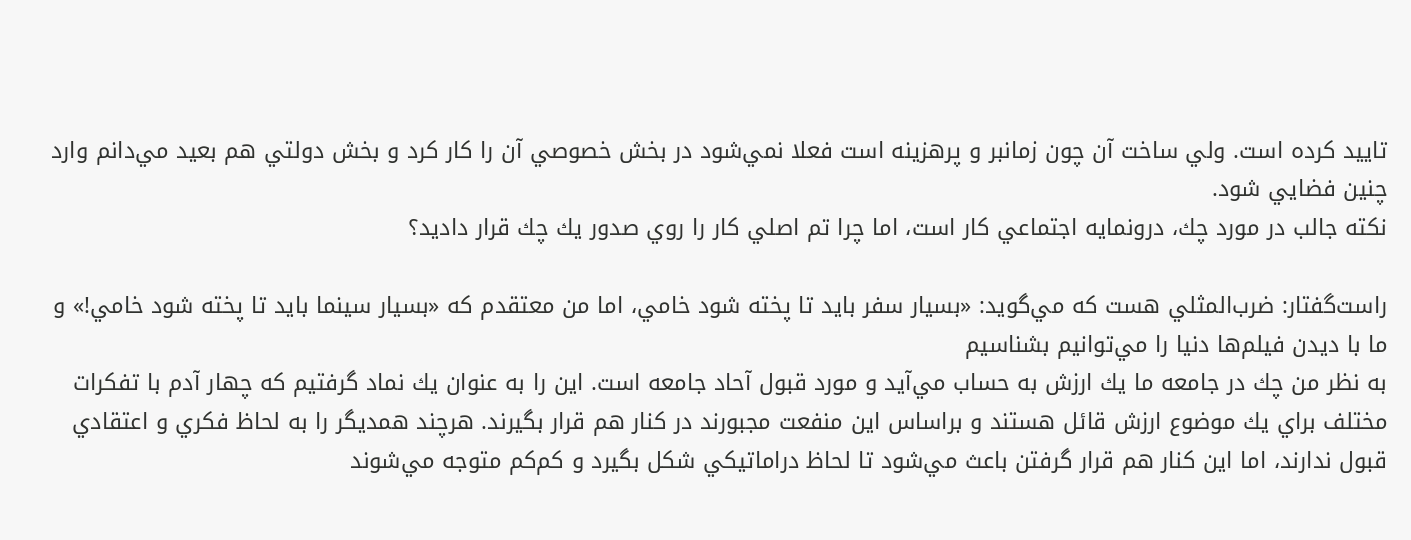تاييد كرده است. ولي ساخت آن چون زمانبر و پرهزينه است فعلا نمي‌شود در بخش خصوصي آن را كار كرد و بخش دولتي هم بعيد مي‌دانم وارد چنين فضايي شود.
نكته جالب در مورد چك، درونمايه اجتماعي كار است، اما چرا تم اصلي كار را روي صدور يك چك قرار داديد؟

راست‌گفتار: ضرب‌المثلي هست كه مي‌گويد: «بسيار سفر بايد تا پخته شود خامي، اما من معتقدم كه «بسيار سينما بايد تا پخته شود خامي!» و ما با ديدن فيلم‌ها دنيا را مي‌توانيم بشناسيم
به نظر من چك در جامعه ما يك ارزش به حساب مي‌آيد و مورد قبول آحاد جامعه است. اين را به عنوان يك نماد گرفتيم كه چهار آدم با تفكرات مختلف براي يك موضوع ارزش قائل هستند و براساس اين منفعت مجبورند در كنار هم قرار بگيرند. هرچند همديگر را به لحاظ فكري و اعتقادي قبول ندارند، اما اين كنار هم قرار گرفتن باعث مي‌شود تا لحاظ دراماتيكي شكل بگيرد و كم‌كم‌ متوجه مي‌شوند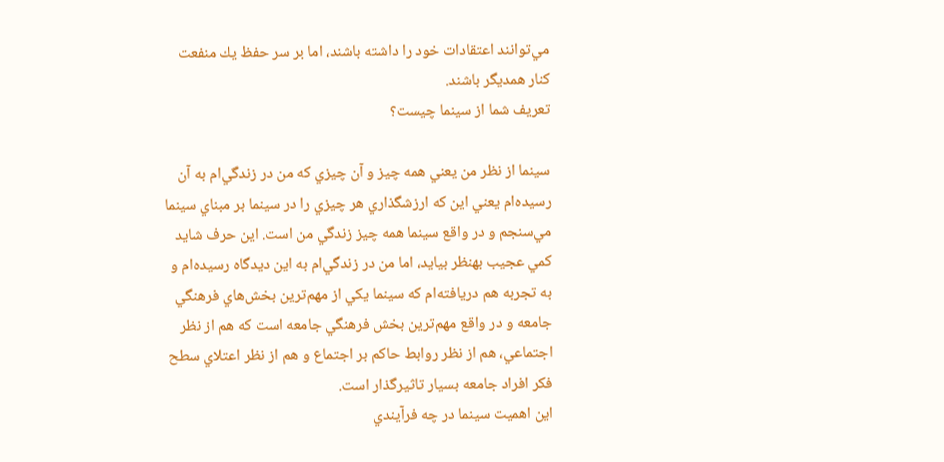مي‌توانند اعتقادات خود را داشته باشند، اما بر سر حفظ يك منفعت كنار همديگر باشند.
تعریف شما از سینما چیست؟

سينما از نظر من يعني همه چيز و آن چيزي كه من در زندگي‌ام به آن رسيده‌ام يعني اين كه ارزشگذاري هر چيزي را در سينما بر مبناي سينما مي‌سنجم و در واقع سينما همه چيز زندگي من است. اين حرف شايد كمي عجيب بهنظر بيايد، اما من در زندگي‌ام به اين ديدگاه رسيده‌ام و به تجربه‌ هم دريافته‌ام كه سينما يكي از مهم‌ترين بخش‌هاي فرهنگي جامعه و در واقع مهم‌ترين بخش فرهنگي جامعه است كه هم از نظر اجتماعي، هم از نظر روابط حاكم بر اجتماع و هم از نظر اعتلاي سطح فكر افراد جامعه بسيار تاثيرگذار است.
اين اهميت سينما در چه فرآيندي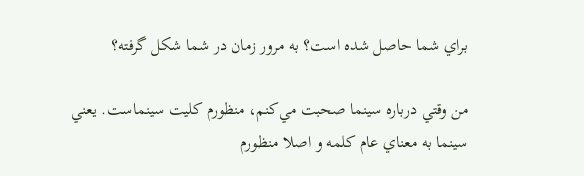براي شما حاصل شده است؟ به مرور زمان در شما شكل گرفته؟

من وقتي درباره سينما صحبت مي‌كنم، منظورم كليت سينماست. يعني سينما به معناي عام كلمه و اصلا منظورم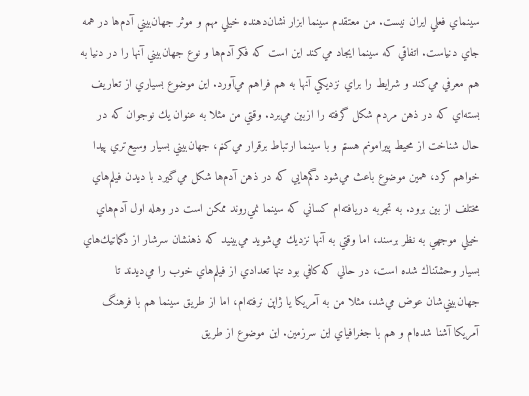سينماي فعلي ايران نيست. من معتقدم سينما ابزار نشان‌دهنده خيلي مهم و موثر جهان‌بيني آدم‌ها در همه جاي دنياست. اتفاقي كه سينما ايجاد مي‌كند اين است كه فكر آدم‌ها و نوع جهان‌بيني آنها را در دنيا به هم معرفي مي‌كند و شرايط را براي نزديكي آنها به هم فراهم مي‌آورد. اين موضوع بسياري از تعاريف بسته‌اي كه در ذهن مردم شكل گرفته را ازبين مي‌برد. وقتي من مثلا به عنوان يك نوجوان كه در حال شناخت از محيط پيرامونم هستم و با سينما ارتباط برقرار مي‌كنم، جهان‌بيني بسيار وسيع‌تري پيدا خواهم كرد، همين موضوع باعث مي‌شود دگم‌هايي كه در ذهن آدم‌ها شكل مي‌گيرد با ديدن فيلم‌هاي مختلف از بين برود. به تجربه دريافته‌ام كساني كه سينما نمي‌روند ممكن است در وهله اول آدم‌هاي خيلي موجهي به نظر برسند، اما وقتي به آنها نزديك مي‌شويد مي‌بينيد كه ذهنشان سرشار از دگماتيك‌هاي بسيار وحشتناك شده است، در حالي كه كافي بود تنها تعدادي از فيلم‌هاي خوب را مي‌ديدند تا جهان‌بيني‌شان عوض مي‌شد، مثلا من به آمريكا يا ژاپن نرفته‌ام، اما از طريق سينما هم با فرهنگ آمريكا آشنا شده‌ام و هم با جغرافياي اين سرزمين. اين موضوع از طريق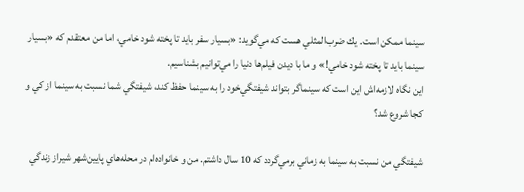سينما ممكن است. يك ضرب‌المثلي هست كه مي‌گويد: «بسيار سفر بايد تا پخته شود خامي، اما من معتقدم كه «بسيار سينما بايد تا پخته شود خامي!» و ما با ديدن فيلم‌ها دنيا را مي‌توانيم بشناسيم.
اين نگاه لازمه‌اش اين است كه سينماگر بتواند شيفتگي‌خود را به سينما حفظ كند، شيفتگي شما نسبت به سينما از كي و كجا شروع شد؟

شيفتگي من نسبت به سينما به زماني برمي‌گردد كه 10 سال داشتم. من و خانواده‌ام در محله‌هاي پايين‌شهر شيراز زندگي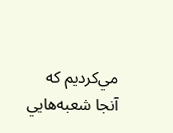مي‌كرديم كه آنجا شعبه‌هايي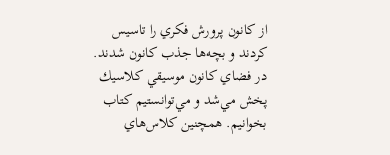از كانون پرورش فكري را تاسيس كردند و بچه‌ها جذب كانون شدند. در فضاي كانون موسيقي كلاسيك پخش مي‌شد و مي‌توانستيم كتاب بخوانيم. همچنين كلاس‌هاي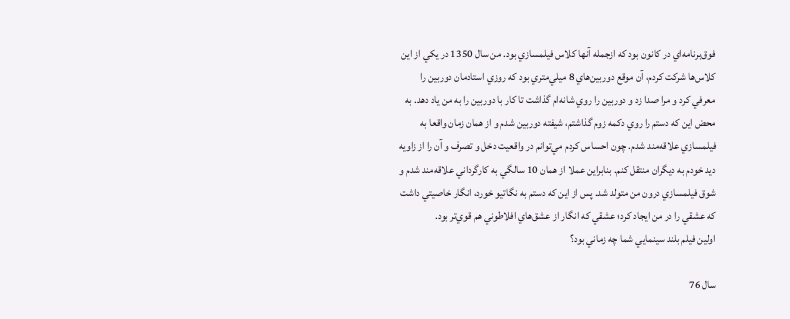فوق‌برنامه‌اي در كانون بود كه ازجمله‌ آنها كلاس فيلمسازي بود. من سال 1350 در يكي از اين كلاس‌ها شركت كردم، آن موقع دوربين‌هاي 8 ميلي‌متري بود كه روزي استادمان دوربين را معرفي كرد و مرا صدا زد و دوربين را روي شانه‌ام گذاشت تا كار با دوربين را به من ياد دهد. به محض اين كه دستم را روي دكمه زوم گذاشتم، شيفته دوربين شدم و از همان زمان واقعا به فيلمسازي علاقه‌مند شدم. چون احساس كردم مي‌توانم در واقعيت دخل و تصرف و آن را از زاويه ديد خودم به ديگران منتقل كنم. بنابراين عملا از همان 10 سالگي به كارگرداني علاقه‌مند شدم و شوق فيلمسازي درون من متولد شد. پس از اين كه دستم به نگاتيو خورد، انگار خاصيتي داشت كه عشقي را در من ايجاد كرد؛ عشقي كه انگار از عشق‌هاي افلاطوني هم قوي‌تر بود.
اولين فيلم بلند سينمايي شما چه زماني بود؟

سال 76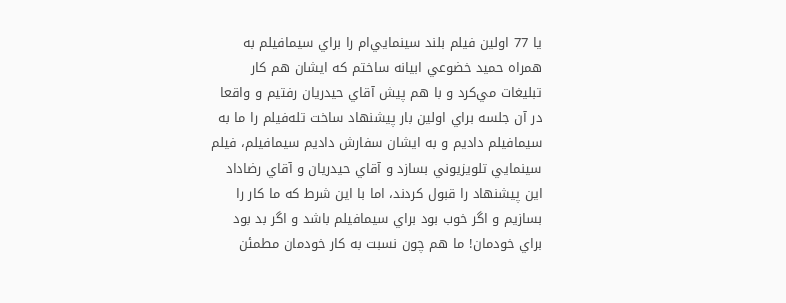يا 77 اولين فيلم بلند سينمايي‌ام را براي سيمافيلم به همراه حميد خضوعي ابيانه ساختم كه ايشان هم كار تبليغات مي‌كرد و با هم پيش آقاي حيدريان رفتيم و واقعا در آن جلسه براي اولين بار پيشنهاد ساخت تله‌فيلم را ما به سيمافيلم داديم و به ايشان سفارش داديم سيمافيلم، فيلم سينمايي تلويزيوني بسازد و آقاي حيدريان و آقاي رضاداد اين پيشنهاد را قبول كردند، اما با اين شرط كه ما كار را بسازيم و اگر خوب بود براي سيمافيلم باشد و اگر بد بود براي خودمان! ما هم چون نسبت به كار خودمان مطمئن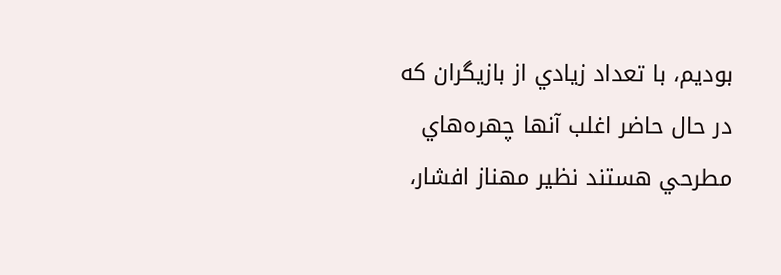بوديم، با تعداد زيادي از بازيگران كه در حال حاضر اغلب آنها چهره‌هاي مطرحي هستند نظير مهناز افشار،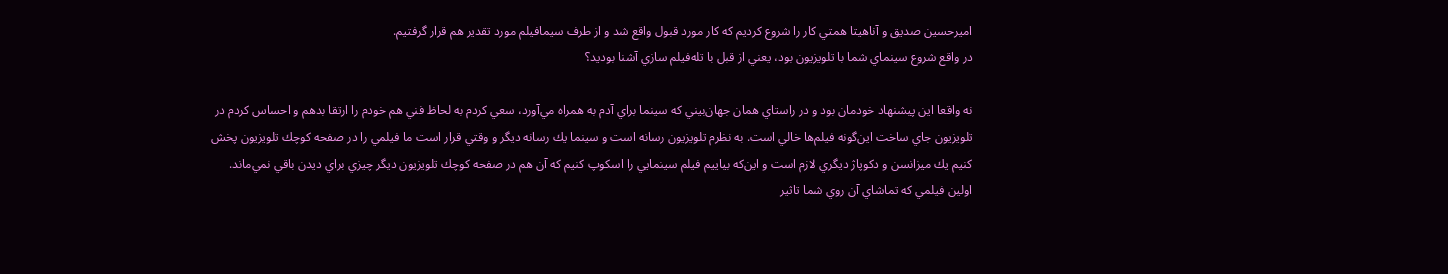اميرحسين صديق و آناهيتا همتي كار را شروع كرديم كه كار مورد قبول واقع شد و از طرف سيمافيلم مورد تقدير هم قرار گرفتيم.
در واقع شروع سينماي شما با تلويزيون بود، يعني از قبل با تله‌فيلم سازي آشنا بوديد؟

نه واقعا اين پيشنهاد خودمان بود و در راستاي همان جهان‌بيني كه سينما براي آدم به همراه مي‌آورد، سعي كردم به لحاظ فني هم خودم را ارتقا بدهم و احساس كردم در تلويزيون جاي ساخت اين‌گونه فيلم‌ها خالي است. به نظرم تلويزيون رسانه است و سينما يك رسانه ديگر و وقتي قرار است ما فيلمي را در صفحه كوچك تلويزيون پخش كنيم يك ميزانسن و دكوپاژ ديگري لازم است و اين‌كه بياييم فيلم سينمايي را اسكوپ كنيم كه آن هم در صفحه كوچك تلويزيون ديگر چيزي براي ديدن باقي نمي‌ماند.
اولين فيلمي كه تماشاي آن روي شما تاثير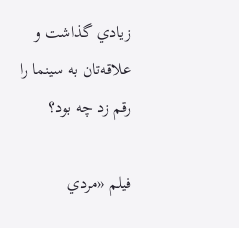زيادي گذاشت و علاقه‌تان به سينما را رقم زد چه بود؟

فيلم «مردي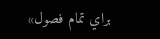براي تمام فصول»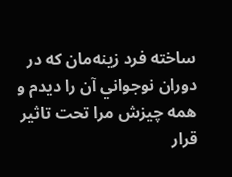ساخته فرد زينه‌مان كه در دوران نوجواني آن را ديدم و همه چيزش مرا تحت تا‌ثير قرار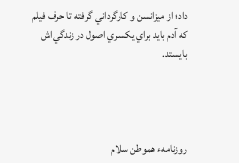داد؛ از ميزانسن و كارگرداني گرفته تا حرف فيلم كه آدم بايد براي يكسري اصول در زندگي‌اش بايستد.




روزنامهء هموطن سلام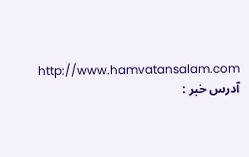http://www.hamvatansalam.com
آدرس خبر :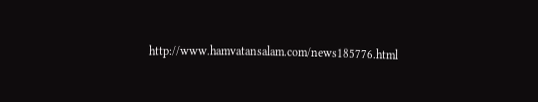http://www.hamvatansalam.com/news185776.html